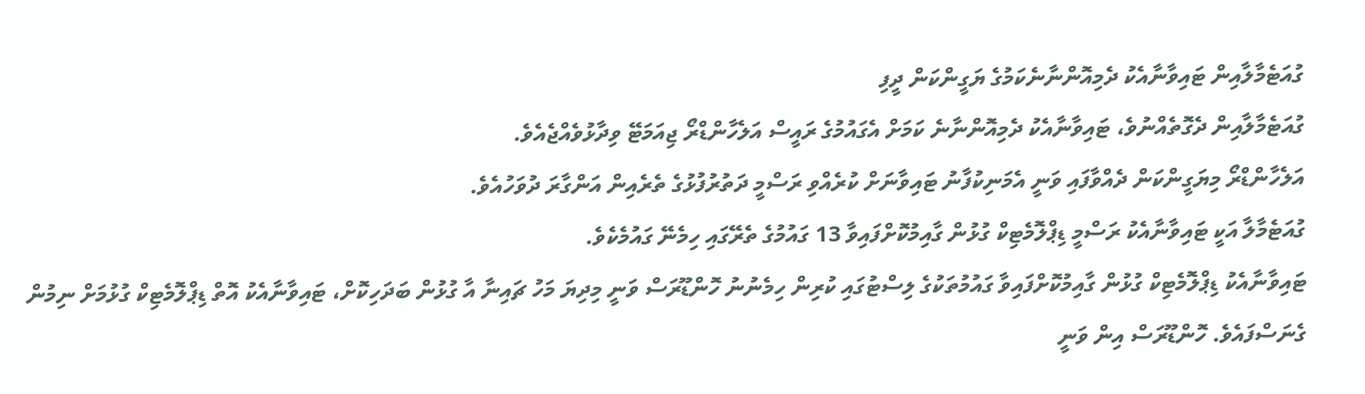ގުއަޓެމާލާއިން ޓައިވާނާއެކު ދެމިއޮންނާނެކަމުގެ ޔަގީންކަން ދީފި
ގުއަޓެމާލާއިން ދެގޮތެއްނުވެ، ޓައިވާނާއެކު ދެމިއޮންނާނެ ކަމަށް އެގައުމުގެ ރައީސް އަލެހާންޑްރޯ ޖިއަމަޓޭ ވިދާޅުވެއްޖެއެވެ.
އަލެހާންޑްރޯ މިޔަގީންކަން ދެއްވާފައި ވަނީ އެމަނިކުފާނު ޓައިވާނަށް ކުރެއްވި ރަސްމީ ދަތުރުފުޅުގެ ތެރެއިން އަންގާރަ ދުވަހުއެވެ.
ގުއަޓެމާލާ އަކީ ޓައިވާނާއެކު ރަސްމީ ޑިޕްލޮމެޓިކް ގުޅުން ގާއިމުކޮށްފައިވާ 13 ގައުމުގެ ތެރޭގައި ހިމެނޭ ގައުމެކެވެ.
ޓައިވާނާއެކު ޑިޕްލޮމެޓިކް ގުޅުން ގާއިމުކޮށްފައިވާ ގައުމުތަކުގެ ލިސްޓުގައި ކުރިން ހިމެނުނު ހޮންޑޫރަސް ވަނީ މިދިޔަ މަހު ޗައިނާ އާ ގުޅުން ބަދަހިކޮށް، ޓައިވާނާއެކު އޮތް ޑިޕްލޮމެޓިކް ގުޅުމަށް ނިމުން ގެނަސްފައެވެ. ހޮންޑޫރަސް އިން ވަނީ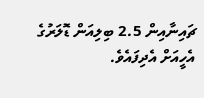ޗައިނާއިން 2.5 ބިލިއަން ޑޮލަރުގެ އެހީއަށް އެދިފައެވެ.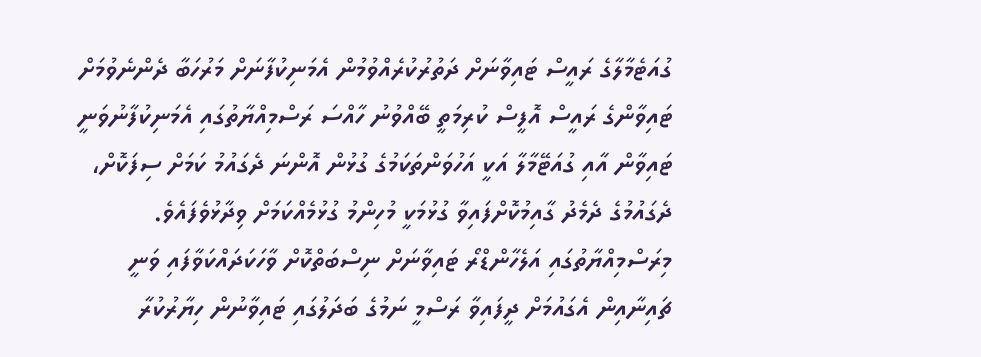ގުއަޓެމާލާގެ ރައީސް ޓައިވާނަށް ދަތުރުކުރެއްވުމުން އެމަނިކުފާނަށް މަރުހަބާ ދެންނެވުމަށް ޓައިވާންގެ ރައީސް އޮފީސް ކުރިމަތީ ބޭއްވުނު ހާއްސަ ރަސްމިއްޔާތުގައި އެމަނިކުފާނުވަނީ ޓައިވާން އާއި ގުއަޓޭމާލާ އަކީ އަހުވަންތަކަމުގެ ގުޅުން އޮންނަ ދެގައުމު ކަމަށް ސިފަކޮށް، ދެގައުމުގެ ދެމެދު ގާއިމުކޮށްފައިވާ ގުޅުމަކީ މުހިންމު ގުޅުމެއްކަމަށް ވިދާޅުވެފައެވެ.
މިރަސްމިއްޔާތުގައި އަލެހާންޑްރޯ ޓައިވާނަށް ނިސްބަތްކޮށް ވާހަކަދައްކަވާފައި ވަނީ ޗައިނާއިން އެގައުމަށް ދީފައިވާ ރަސްމީ ނަމުގެ ބަދަލުގައި ޓައިވާނުން ހިޔާރުކުރާ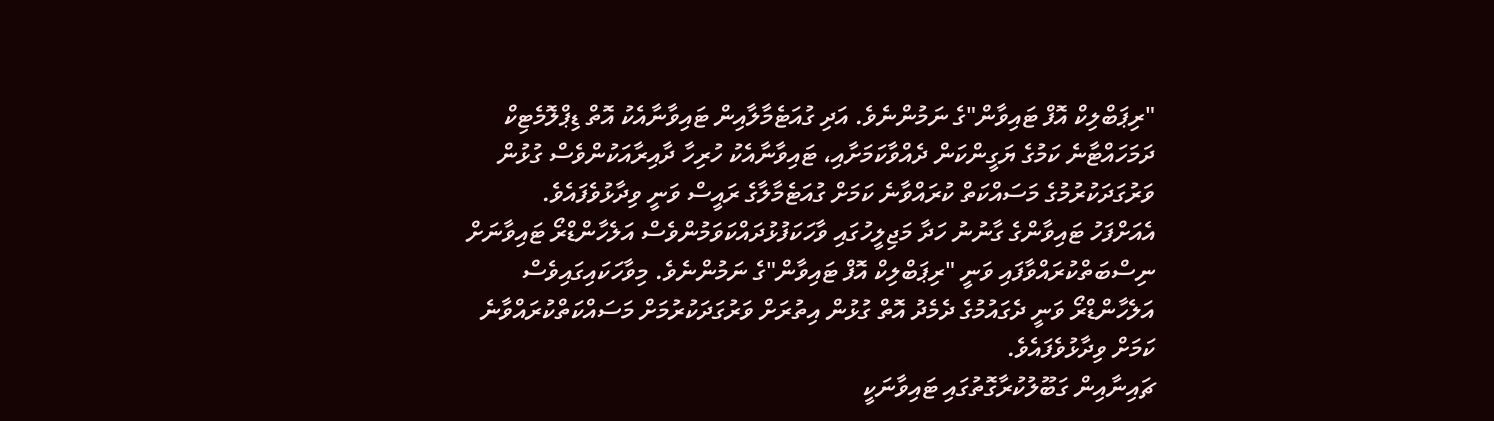"ރިޕަބްލިކް އޮފް ޓައިވާން"ގެ ނަމުންނެވެ. އަދި ގުއަޓެމާލާއިން ޓައިވާނާއެކު އޮތް ޑިޕްލޮމެޓިކް ދަމަހައްޓާނެ ކަމުގެ ޔަގީންކަން ދެއްވާކަމަށާއި، ޓައިވާނާއެކު ހުރިހާ ދާއިރާއަކުންވެސް ގުޅުން ވަރުގަދަކުރުމުގެ މަސައްކަތް ކުރައްވާނެ ކަމަށް ގުއަޓެމާލާގެ ރައީސް ވަނީ ވިދާޅުވެފައެވެ.
އެއަށްފަހު ޓައިވާންގެ ގާނުނު ހަދާ މަޖިލީހުގައި ވާހަކަފުޅުދައްކަވަމުންވެސް އަލެހާންޑްރޯ ޓައިވާނަށް ނިސްބަތްކުރައްވާފައި ވަނީ "ރިޕަބްލިކް އޮފް ޓައިވާން"ގެ ނަމުންނެވެ. މިވާހަކައިގައިވެސް އަލެހާންޑްރޯ ވަނީ ދެގައުމުގެ ދެމެދު އޮތް ގުޅުން އިތުރަށް ވަރުގަދަކުރުމަށް މަސައްކަތްކުރައްވާނެ ކަމަށް ވިދާޅުވެފައެވެ.
ޗައިނާއިން ގަބޫލުކުރާގޮތުގައި ޓައިވާނަކީ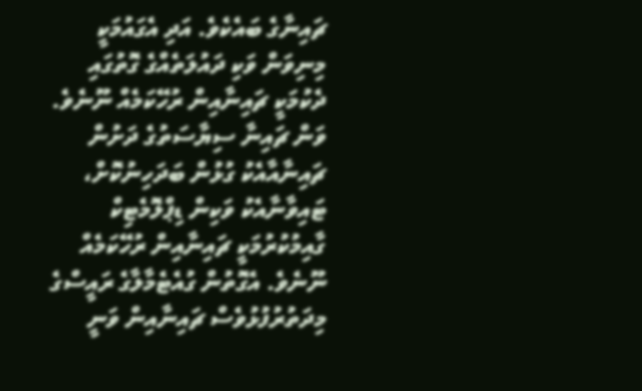ޗައިނާގެ ބައެކެވެ. އަދި އެގައުމަކީ މިނިވަން ވަކި ދައުލަތެއްގެ ގޮތުގައި ދެކުމަކީ ޗައިނާއިން ރުހޭކަމެއް ނޫނެވެ. ވަން ޗައިނާ ސިޔާސަތުގެ ދަށުން ޗައިނާއާއެކު ގުޅުން ބަދަހިނުކޮށް، ޓައިވާނާއެކު ވަކިން ޑިޕްލޮމެޓިކް ގާއިމުކުރުމަކީ ޗައިނާއިން ރުހޭކަމެއް ނޫނެވެ. އެގޮތުން ގުއެޓެމާލާގެ ރައީސްގެ މިދަތުރުފުޅުވެސް ޗައިނާއިން ވަނީ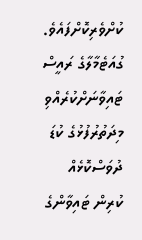ކުށްވެރިކޮށްފައެވެ.
ގުއަޓެމާލާގެ ރައީސް ޓައިވާނަށްކުރެއްވި މިދަތުރުފުޅުގެ ކުޑަ ދުވަސްކޮޅެއް ކުރިން ޓައިވާންގެ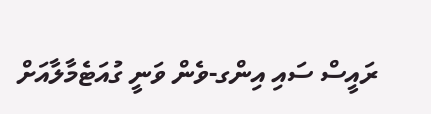ރައީސް ސައި އިންގ-ވެން ވަނީ ގުއަޓެމާލާއަށް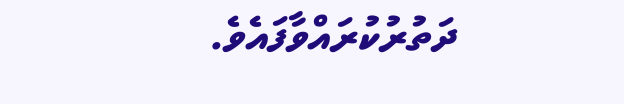ދަތުރުކުރައްވާފައެވެ.